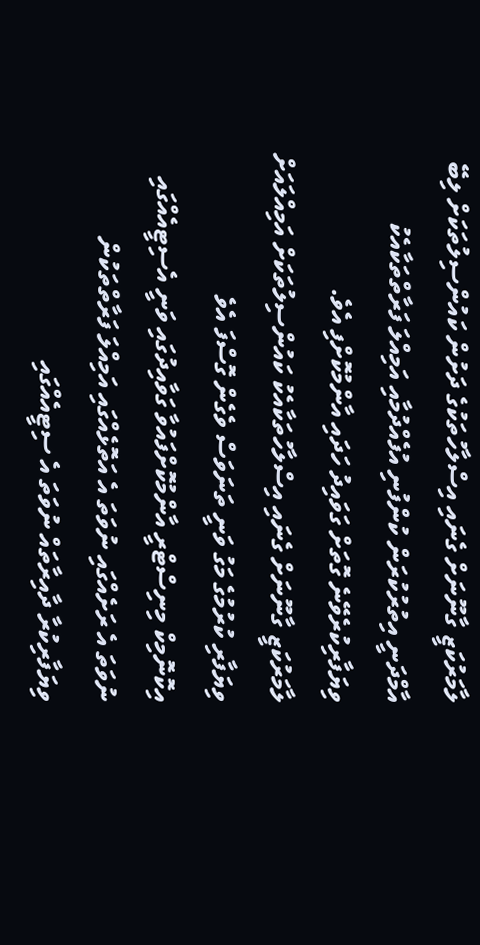ލާމަރުކަޒީ ގާނޫނަށް ގެނައި އިސްލާހުތަކުގެ ދަށުން ކައުންސިލުތަކަށް ލިބޭ އާމްދަނީ އިތުރުކުރަން ކުންފުނި އުފެއްދުމާއި އަމިއްލަ ފަރާތްތަކާއެކު ވިޔަފާރިކުރެވޭނެ ގޮތަށް ގަވައިދު ހަދައި އާންމުކޮށްފި އެވެ.
ލާމަރުކަޒީ ގާނޫނަށް ގެނައި އިސްލާހުތަކާއެކު ކައުންސިލުތަކަށް އަމިއްލައަށް ވިޔަފާރި ކުރުމުގެ މަގު ވަނީ ތަނަވަސް ވެގެން ގޮސްފަ އެވެ
އިކޮނޮމިކް މިނިސްޓްރީ އާންމުކޮށްފައުވާ ގަވާއިދުގައި ވަނީ އެސިޓީއެއްގައި ނުވަތަ އެ ރަށެއްގައި ނުވަތަ އެ އަތޮޅެއްގައި އަމިއްލަ ފަރާތްތަކުން ވިޔަފާރިކުރާ ދާއިރާތައް ނުވަތަ އެ ސިޓީއެއްގައި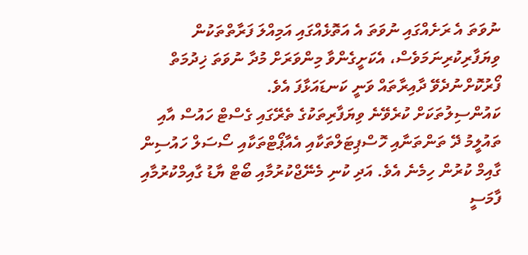ނުވަތަ އެ ރަށެއްގައި ނުވަތަ އެ އަތޮޅެއްގައި އަމިއްލަ ފަރާތްތަކުން ވިޔަފާރިކުރިނަމަވެސް، އެކަށީގެންވާ މިންވަރަށް މުދާ ނުވަތަ ޚިދުމަތް ފޯރުކޮށްނުދެވޭ ދާއިރާތައް ވަނީ ކަނޑައަޅާފަ އެވެ.
ކައުންސިލުތަކަށް ކުރެވޭނެ ވިޔަފާރިތަކުގެ ތެރޭގައި ގެސްޓް ހައުސް އާއި ތައުލީމު ދޭ ތަންތަނާއި ހޮސްޕިޓަލްތަކާއި އެއާޕޯޓްތަކާއި ސޯސަލް ހައުސިން ގާއިމް ކުރުން ހިމެނެ އެވެ. އަދި ކުނި މެނޭޖްކުރުމާއި ބޯޓް ޔާޑު ގާއިމްކުރުމާއި ފާމަސީ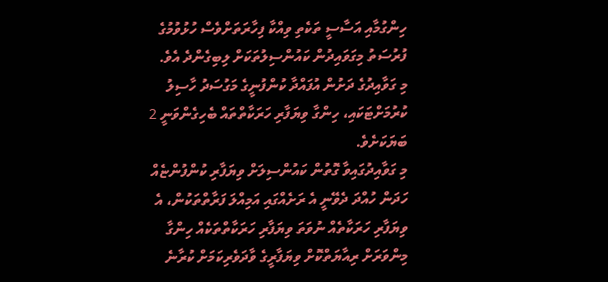ހިންގުމާއި އަސާސީ ތަކެތި ވިއްކާ ފިހާރަތަށްވެސް ހުޅުވުމުގެ ފުރުސަތު މިގަވައިދުން ކައުންސިލުތަކަށް ލިބިގެންދެ އެވެ.
މި ގަވާއިދުގެ ދަށުން އުފައްދާ ކުންފުނީގެ މަގުސަދު ހާސިލު ކުރުމަށްޓަކައި، ހިންގާ ވިޔަފާރި ހަރަކާތްތައް ބެހިގެންވަނީ 2 ބަޔަކަށެވެ.
މި ގަވާއިދުގައިވާ ގޮތުން ކައުންސިލަށް ވިޔަފާރި ކުންފުންޏެއް ހަދަން ހުއްދަ ދެވޭނީ އެ ރަށެއްގައި އަމިއްލަ ފަރާތްތަކުން، އެ ވިޔަފާރި ހަރަކާތެއް ނުވަތަ ވިޔަފާރި ހަރަކާތްތަކެއް ހިންގާ މިންވަރަށް ރިއާޔަތްކޮށް ވިޔަފާރީގެ ވާދަވެރިކަމަށް ކުރާނެ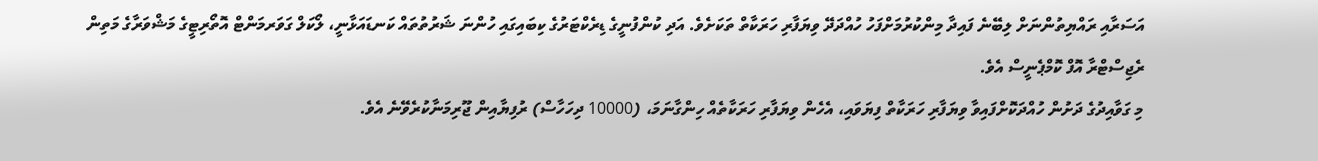އަސަރާއި ރައްޔިތުންނަށް ލިބޭނެ ފައިދާ މިންކުރުމަށްފަހު ހުއްދަދޭ ވިޔަފާރި ހަރަކާތް ތަކަށެވެ. އަދި ކުންފުނީގެ ޑިރެކްޓަރުގެ ކިބައިގައި ހުންނަ ޝަރުތުތައް ކަނޑައަޅާނީ، ލޯކަލް ގަވަރމަންޓް އޮތޯރިޓީގެ މަޝްވަރާގެ މަތިން ރެޖިސްޓްރާ އޮފް ކޮމްޕެނީސް އެވެ.
މި ގަވާއިދުގެ ދަށުން ހުއްދަކޮށްފައިވާ ވިޔަފާރި ހަރަކާތް ފިޔަވައި، އެހެން ވިޔަފާރި ހަރަކާތެއް ހިންގާނަމަ، (10000 ދިހަހާސް) ރުފިޔާއިން ޖޫރިމަނާކުރެވޭނެ އެވެ.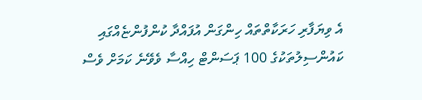އެ ވިޔަފާރި ހަރަކާތްތައް ހިންގަން އުފައްދާ ކުންފުންޏެއްގައި ކައުންސިލުތަކުގެ 100 ޕަސަންޓް ހިއްސާ ވެވޭނެ ކަމަށް ވެސް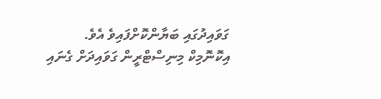ގަވައިދުގައި ބަޔާންކޮށްފައިވެ އެވެ.
އިކޮނޮމިކް މިނިސްޓްރީން ގަވައިދަށް ގެނައި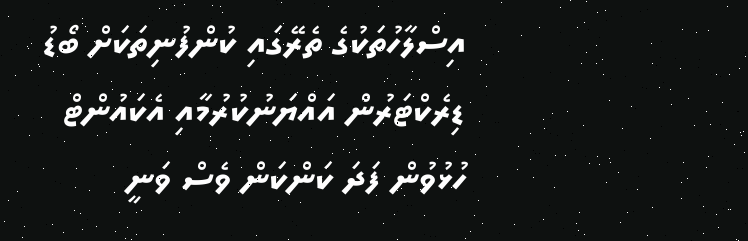އިސްލާހުތަކުގެ ތެރޭގައި ކުންފުނިތަކަށް ބޯޑު ޑިރެކްޓަރުން އައްޔަނުކުރުމާއި އެކައުންޓް ހުޅުވުން ފަދަ ކަންކަން ވެސް ވަނީ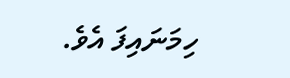ހިމަނައިފަ އެވެ.